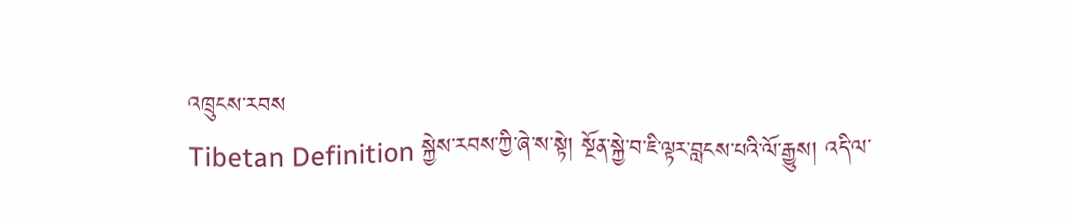འཁྲུངས་རབས
Tibetan Definition སྐྱེས་རབས་ཀྱི་ཞེ་ས་སྟེ། སྔོན་སྐྱེ་བ་ཇི་ལྟར་བླངས་པའི་ལོ་རྒྱུས། འདི་ལ་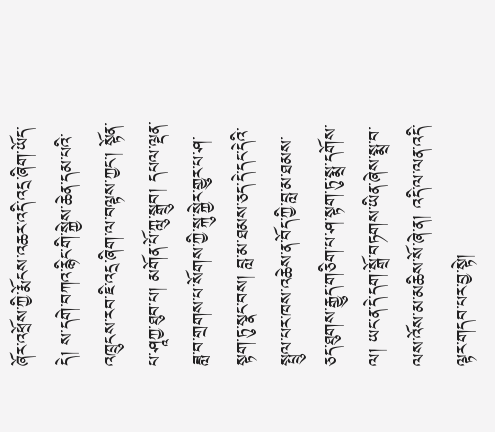ཞོར་འཕྲོས་ཀྱི་རྨོངས་འཆར་འདི་འདྲ་ཞིག་ཡོད་དེ། ས་དགེ་བཀའ་རྙིང་གི་སྐྱེས་ཆེན་དམ་པའི་འཁྲུངས་རབ་ཇི་འདྲ་ཞིག་ལ་བལྟས་ཀྱང་། སྟོན་པ་ཤཱཀྱ་ཐུབ་པ། མགོན་པོ་ཀླུ་སྒྲུབ། དཔལ་ལྡན་ཟླ་བ་གྲགས་པ་སོགས་ཀྱི་སྐུ་སྐྱེར་གྱུར་པ་ཤ་སྟག་ཏུ་སྣང་བས། བླ་མ་ཐམས་ཅད་དེ་དང་དེའི་སྤྲུལ་པར་ཁས་འཆེས་ན་བོད་ཀྱི་བླ་མ་ཐམས་ཅད་ཐུགས་རྒྱུད་གཅིག་པ་ཤ་སྟག་ཏུ་སྨྲ་དགོས་ལ། ཡང་ན་དེ་དག་སྒྲོ་བཏགས་ཡིན་ཞེས་སྨྲ་བ་ལས་འོས་མ་མཆིས་སོ་ཞེ་ན། འདི་ལ་ལན་འདི་ལྟར་གདབ་པར་བྱ་སྟེ།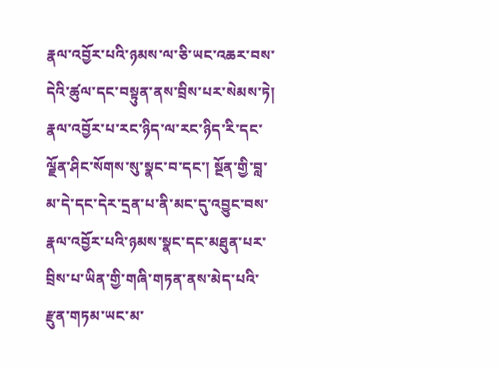རྣལ་འབྱོར་པའི་ཉམས་ལ་ཅི་ཡང་འཆར་བས་དེའི་ཚུལ་དང་བསྟུན་ནས་བྲིས་པར་སེམས་ཏེ། རྣལ་འབྱོར་པ་རང་ཉིད་ལ་རང་ཉིད་རི་དང་ལྗོན་ཤིང་སོགས་སུ་སྣང་བ་དང་། སྔོན་གྱི་བླ་མ་དེ་དང་དེར་དྲན་པ་ནི་མང་དུ་འབྱུང་བས་རྣལ་འབྱོར་པའི་ཉམས་སྣང་དང་མཐུན་པར་བྲིས་པ་ཡིན་གྱི་གཞི་གཏན་ནས་མེད་པའི་རྫུན་གཏམ་ཡང་མ་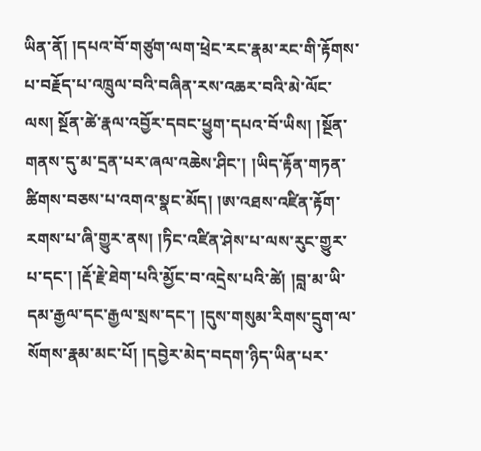ཡིན་ནོ། །དཔའ་བོ་གཙུག་ལག་ཕྲེང་རང་རྣམ་རང་གི་རྟོགས་པ་བརྗོད་པ་འཁྲུལ་བའི་བཞིན་རས་འཆར་བའི་མེ་ལོང་ལས། སྔོན་ཚེ་རྣལ་འབྱོར་དབང་ཕྱུག་དཔའ་བོ་ཡིས། །སྔོན་གནས་དུ་མ་དྲན་པར་ཞལ་འཆེས་ཤིང་། །ཡིད་རྟོན་གཏན་ཚིགས་བཅས་པ་འགའ་སྣང་མོད། །ཨ་འཐས་འཛིན་རྟོག་རགས་པ་ཞི་གྱུར་ནས། །ཏིང་འཛིན་ཤེས་པ་ལས་རུང་གྱུར་པ་དང་། །རྡོ་རྗེ་ཐེག་པའི་མྱོང་བ་འདྲེས་པའི་ཚེ། །བླ་མ་ཡི་དམ་རྒྱལ་དང་རྒྱལ་སྲས་དང་། །དུས་གསུམ་རིགས་དྲུག་ལ་སོགས་རྣམ་མང་པོ། །དབྱེར་མེད་བདག་ཉིད་ཡིན་པར་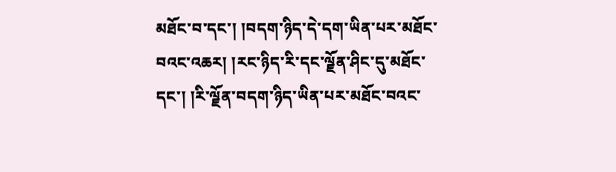མཐོང་བ་དང་། །བདག་ཉིད་དེ་དག་ཡིན་པར་མཐོང་བའང་འཆར། །རང་ཉིད་རི་དང་ལྗོན་ཤིང་དུ་མཐོང་དང་། །རི་ལྗོན་བདག་ཉིད་ཡིན་པར་མཐོང་བའང་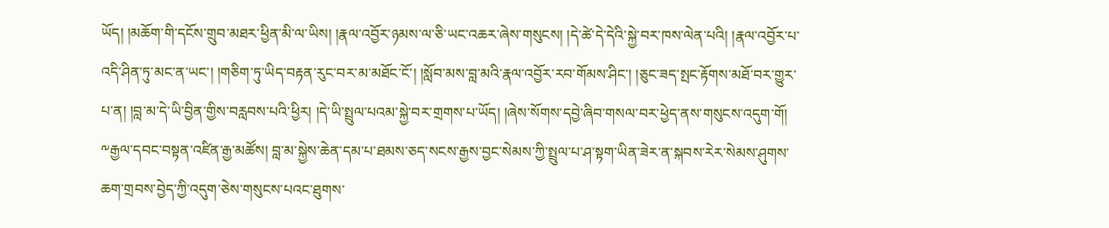ཡོད། །མཆོག་གི་དངོས་གྲུབ་མཐར་ཕྱིན་མི་ལ་ཡིས། །རྣལ་འབྱོར་ཉམས་ལ་ཅི་ཡང་འཆར་ཞེས་གསུངས། །དེ་ཚེ་དེ་དེའི་སྐྱེ་བར་ཁས་ལེན་པའི། །རྣལ་འབྱོར་པ་འདི་ཤིན་ཏུ་མང་ན་ཡང་། །གཅིག་ཏུ་ཡིད་བརྟན་རུང་བར་མ་མཐོང་ངོ་། །སློབ་མས་བླ་མའི་རྣལ་འབྱོར་རབ་གོམས་ཤིང་། །ཅུང་ཟད་སྤང་རྟོགས་མཐོ་བར་གྱུར་པ་ན། །བླ་མ་དེ་ཡི་བྱིན་གྱིས་བརླབས་པའི་ཕྱིར། །དེ་ཡི་སྤྲུལ་པའམ་སྐྱེ་བར་གྲགས་པ་ཡོད། །ཞེས་སོགས་དབྱེ་ཞིབ་གསལ་བར་ཕྱེད་ནས་གསུངས་འདུག་གོ། ༸རྒྱལ་དབང་བསྟན་འཛིན་རྒྱ་མཚོས། བླ་མ་སྐྱེས་ཆེན་དམ་པ་ཐམས་ཅད་སངས་རྒྱས་བྱང་སེམས་ཀྱི་སྤྲུལ་པ་ཤ་སྟག་ཡིན་ཟེར་ན་སྐབས་རེར་སེམས་ཤུགས་ཆག་གྲབས་བྱེད་ཀྱི་འདུག་ཅེས་གསུངས་པའང་ཐུགས་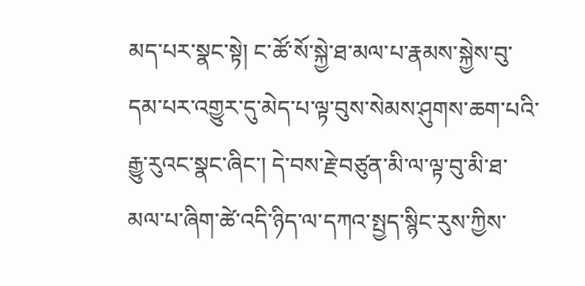མད་པར་སྣང་སྟེ། ང་ཚོ་སོ་སྐྱེ་ཐ་མལ་པ་རྣམས་སྐྱེས་བུ་དམ་པར་འགྱུར་དུ་མེད་པ་ལྟ་བུས་སེམས་ཤུགས་ཆག་པའི་རྒྱུ་རུའང་སྣང་ཞིང་། དེ་བས་རྗེ་བཙུན་མི་ལ་ལྟ་བུ་མི་ཐ་མལ་པ་ཞིག་ཚེ་འདི་ཉིད་ལ་དཀའ་སྤྱད་སྙིང་རུས་ཀྱིས་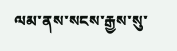ལམ་ནས་སངས་རྒྱས་སུ་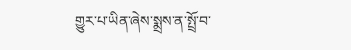གྱུར་པ་ཡིན་ཞེས་སྨྲས་ན་སྤྲོ་བ་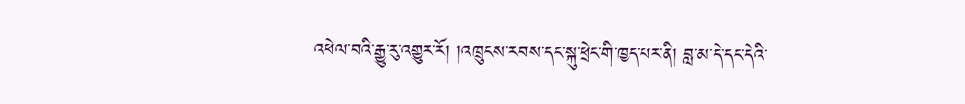འཕེལ་བའི་རྒྱུ་རུ་འགྱུར་རོ། །འཁྲུངས་རབས་དང་སྐུ་ཕྲེང་གི་ཁྱད་པར་ནི། བླ་མ་དེ་དང་དེའི་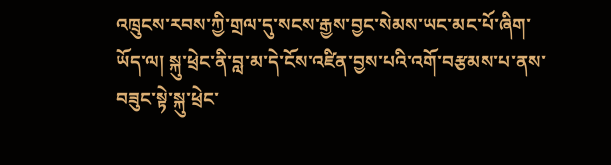འཁྲུངས་རབས་ཀྱི་གྲལ་དུ་སངས་རྒྱས་བྱང་སེམས་ཡང་མང་པོ་ཞིག་ཡོད་ལ། སྐུ་ཕྲེང་ནི་བླ་མ་དེ་ངོས་འཛིན་བྱས་པའི་འགོ་བརྩམས་པ་ནས་བཟུང་སྟེ་སྐུ་ཕྲེང་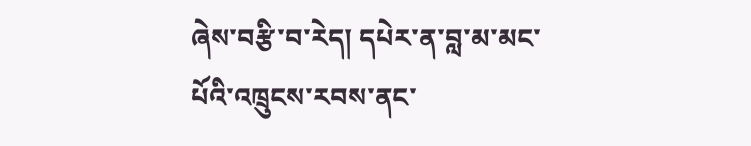ཞེས་བརྩི་བ་རེད། དཔེར་ན་བླ་མ་མང་པོའི་འཁྲུངས་རབས་ནང་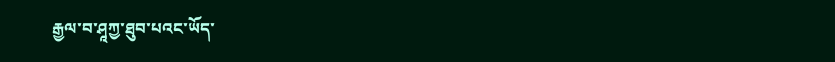རྒྱལ་བ་ཤཱཀྱ་ཐུབ་པའང་ཡོད་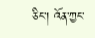ཅིང་། འོན་ཀྱང་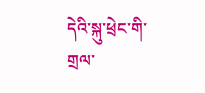དེའི་སྐུ་ཕྲེང་གི་གྲལ་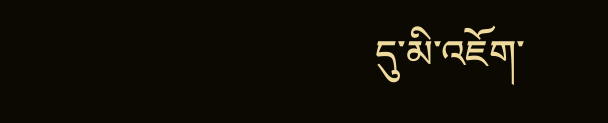དུ་མི་འཇོག་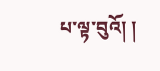པ་ལྟ་བུའོ། །